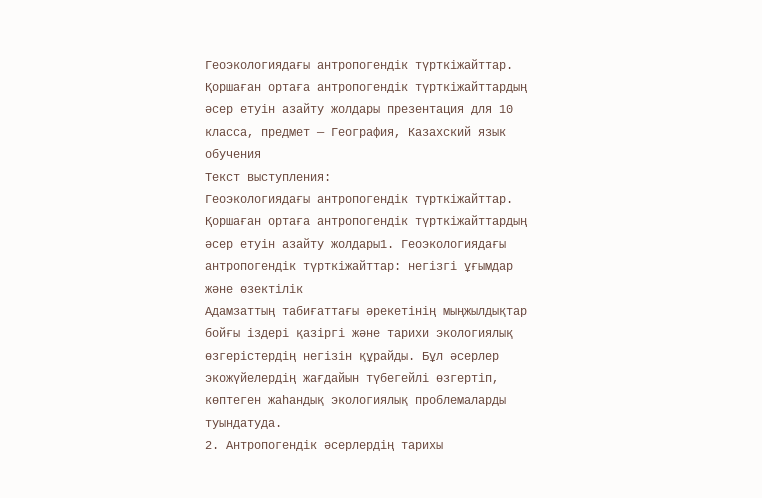Геоэкологиядағы антропогендік түрткіжайттар. Қоршаған ортаға антропогендік түрткіжайттардың әсер етуін азайту жолдары презентация для 10 класса, предмет — География, Казахский язык обучения
Текст выступления:
Геоэкологиядағы антропогендік түрткіжайттар. Қоршаған ортаға антропогендік түрткіжайттардың әсер етуін азайту жолдары1. Геоэкологиядағы антропогендік түрткіжайттар: негізгі ұғымдар және өзектілік
Адамзаттың табиғаттағы әрекетінің мыңжылдықтар бойғы іздері қазіргі және тарихи экологиялық өзгерістердің негізін құрайды. Бұл әсерлер экожүйелердің жағдайын түбегейлі өзгертіп, көптеген жаһандық экологиялық проблемаларды туындатуда.
2. Антропогендік әсерлердің тарихы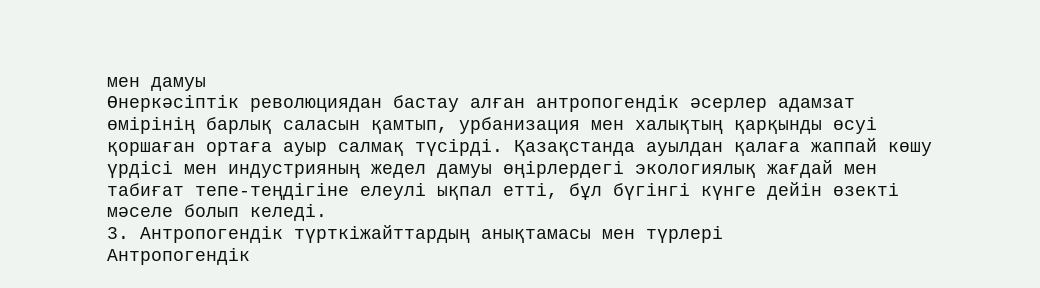мен дамуы
Өнеркәсіптік революциядан бастау алған антропогендік әсерлер адамзат өмірінің барлық саласын қамтып, урбанизация мен халықтың қарқынды өсуі қоршаған ортаға ауыр салмақ түсірді. Қазақстанда ауылдан қалаға жаппай көшу үрдісі мен индустрияның жедел дамуы өңірлердегі экологиялық жағдай мен табиғат тепе-теңдігіне елеулі ықпал етті, бұл бүгінгі күнге дейін өзекті мәселе болып келеді.
3. Антропогендік түрткіжайттардың анықтамасы мен түрлері
Антропогендік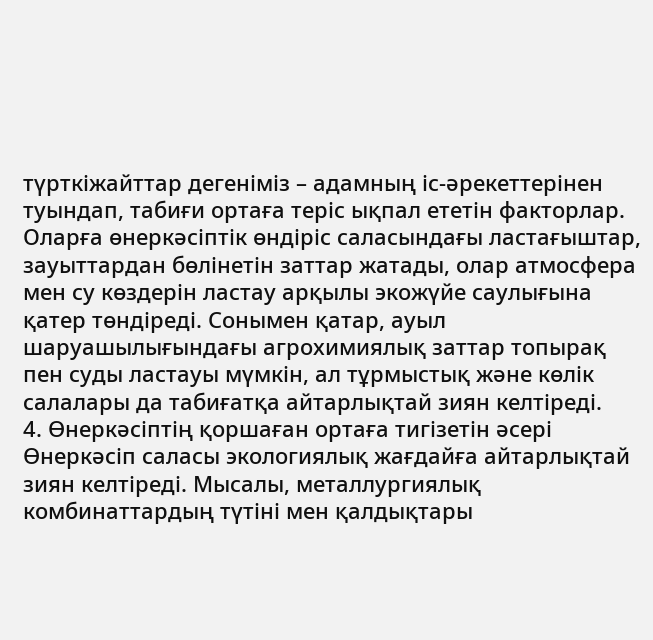түрткіжайттар дегеніміз – адамның іс-әрекеттерінен туындап, табиғи ортаға теріс ықпал ететін факторлар. Оларға өнеркәсіптік өндіріс саласындағы ластағыштар, зауыттардан бөлінетін заттар жатады, олар атмосфера мен су көздерін ластау арқылы экожүйе саулығына қатер төндіреді. Сонымен қатар, ауыл шаруашылығындағы агрохимиялық заттар топырақ пен суды ластауы мүмкін, ал тұрмыстық және көлік салалары да табиғатқа айтарлықтай зиян келтіреді.
4. Өнеркәсіптің қоршаған ортаға тигізетін әсері
Өнеркәсіп саласы экологиялық жағдайға айтарлықтай зиян келтіреді. Мысалы, металлургиялық комбинаттардың түтіні мен қалдықтары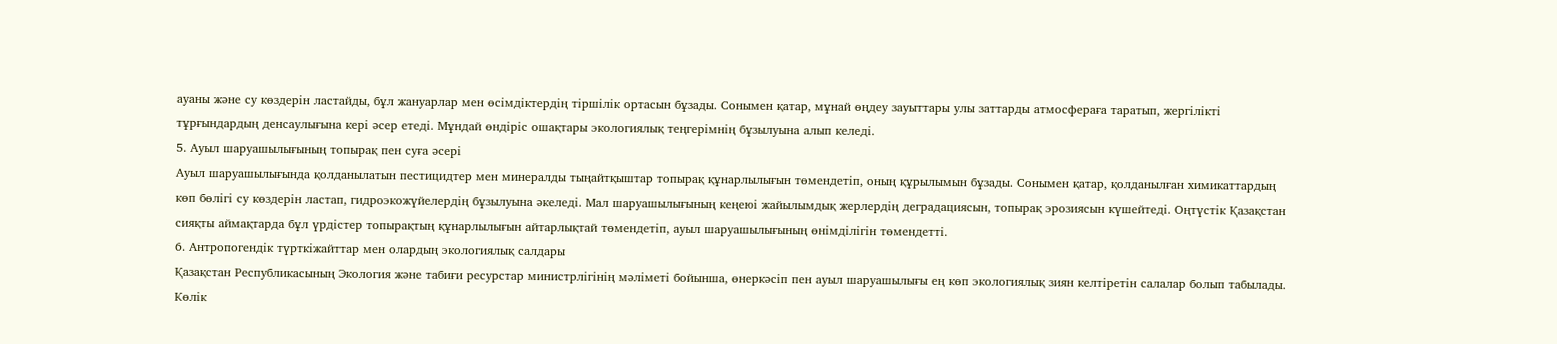ауаны және су көздерін ластайды, бұл жануарлар мен өсімдіктердің тіршілік ортасын бұзады. Сонымен қатар, мұнай өңдеу зауыттары улы заттарды атмосфераға таратып, жергілікті тұрғындардың денсаулығына кері әсер етеді. Мұндай өндіріс ошақтары экологиялық теңгерімнің бұзылуына алып келеді.
5. Ауыл шаруашылығының топырақ пен суға әсері
Ауыл шаруашылығында қолданылатын пестицидтер мен минералды тыңайтқыштар топырақ құнарлылығын төмендетіп, оның құрылымын бұзады. Сонымен қатар, қолданылған химикаттардың көп бөлігі су көздерін ластап, гидроэкожүйелердің бұзылуына әкеледі. Мал шаруашылығының кеңеюі жайылымдық жерлердің деградациясын, топырақ эрозиясын күшейтеді. Оңтүстік Қазақстан сияқты аймақтарда бұл үрдістер топырақтың құнарлылығын айтарлықтай төмендетіп, ауыл шаруашылығының өнімділігін төмендетті.
6. Антропогендік түрткіжайттар мен олардың экологиялық салдары
Қазақстан Республикасының Экология және табиғи ресурстар министрлігінің мәліметі бойынша, өнеркәсіп пен ауыл шаруашылығы ең көп экологиялық зиян келтіретін салалар болып табылады. Көлік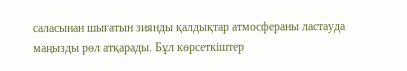саласынан шығатын зиянды қалдықтар атмосфераны ластауда маңызды рөл атқарады. Бұл көрсеткіштер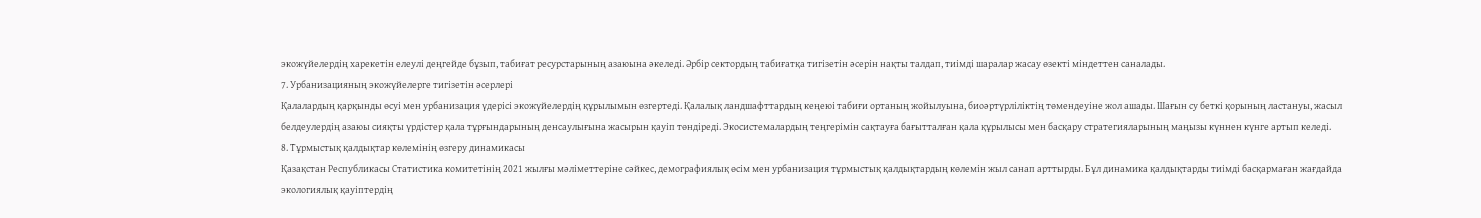экожүйелердің харекетін елеулі деңгейде бұзып, табиғат ресурстарының азаюына әкеледі. Әрбір сектордың табиғатқа тигізетін әсерін нақты талдап, тиімді шаралар жасау өзекті міндеттен саналады.
7. Урбанизацияның экожүйелерге тигізетін әсерлері
Қалалардың қарқынды өсуі мен урбанизация үдерісі экожүйелердің құрылымын өзгертеді. Қалалық ландшафттардың кеңеюі табиғи ортаның жойылуына, биоәртүрліліктің төмендеуіне жол ашады. Шағын су беткі қорының ластануы, жасыл белдеулердің азаюы сияқты үрдістер қала тұрғындарының денсаулығына жасырын қауіп төндіреді. Экосистемалардың теңгерімін сақтауға бағытталған қала құрылысы мен басқару стратегияларының маңызы күннен күнге артып келеді.
8. Тұрмыстық қалдықтар көлемінің өзгеру динамикасы
Қазақстан Республикасы Статистика комитетінің 2021 жылғы мәліметтеріне сәйкес, демографиялық өсім мен урбанизация тұрмыстық қалдықтардың көлемін жыл санап арттырды. Бұл динамика қалдықтарды тиімді басқармаған жағдайда экологиялық қауіптердің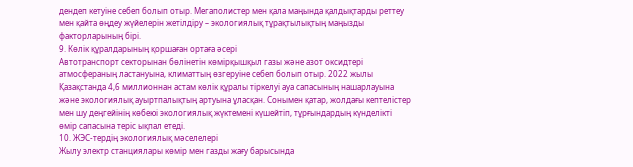дендеп кетуіне себеп болып отыр. Мегаполистер мен қала маңында қалдықтарды реттеу мен қайта өңдеу жүйелерін жетілдіру – экологиялық тұрақтылықтың маңызды факторларының бірі.
9. Көлік құралдарының қоршаған ортаға әсері
Автотранспорт секторынан бөлінетін көмірқышқыл газы және азот оксидтері атмосфераның ластануына, климаттың өзгеруіне себеп болып отыр. 2022 жылы Қазақстанда 4,6 миллионнан астам көлік құралы тіркелуі ауа сапасының нашарлауына және экологиялық ауыртпалықтың артуына ұласқан. Сонымен қатар, жолдағы кептелістер мен шу деңгейінің көбеюі экологиялық жүктемені күшейтіп, тұрғындардың күнделікті өмір сапасына теріс ықпал етеді.
10. ЖЭС-тердің экологиялық мәселелері
Жылу электр станциялары көмір мен газды жағу барысында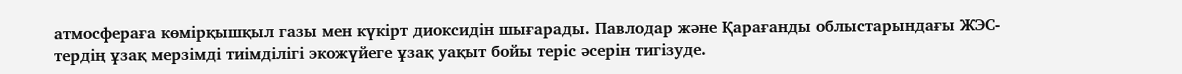атмосфераға көмірқышқыл газы мен күкірт диоксидін шығарады. Павлодар және Қарағанды облыстарындағы ЖЭС-тердің ұзақ мерзімді тиімділігі экожүйеге ұзақ уақыт бойы теріс әсерін тигізуде.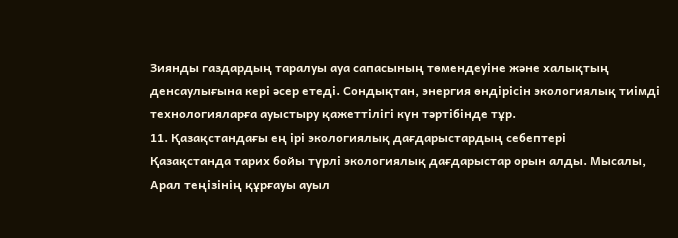Зиянды газдардың таралуы ауа сапасының төмендеуіне және халықтың денсаулығына кері әсер етеді. Сондықтан, энергия өндірісін экологиялық тиімді технологияларға ауыстыру қажеттілігі күн тәртібінде тұр.
11. Қазақстандағы ең ірі экологиялық дағдарыстардың себептері
Қазақстанда тарих бойы түрлі экологиялық дағдарыстар орын алды. Мысалы, Арал теңізінің құрғауы ауыл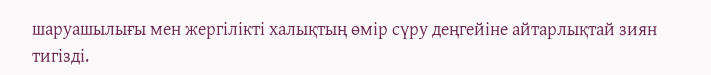шаруашылығы мен жергілікті халықтың өмір сүру деңгейіне айтарлықтай зиян тигізді.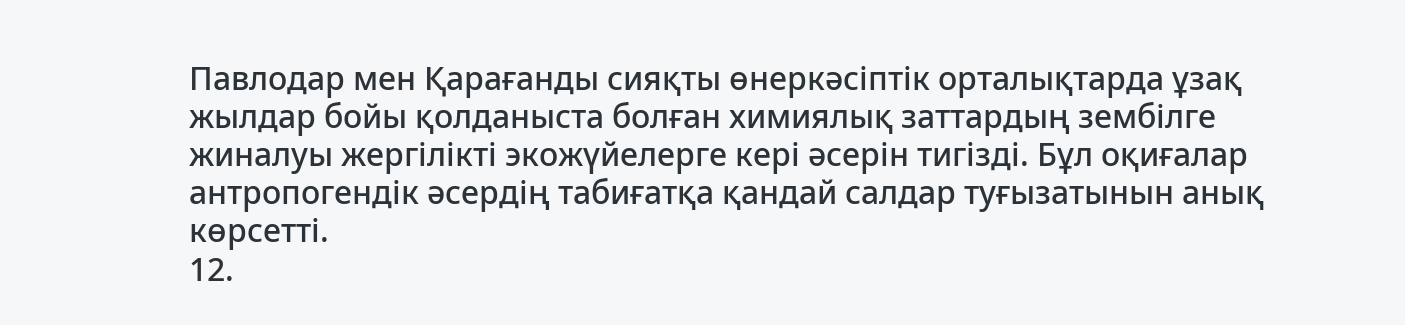Павлодар мен Қарағанды сияқты өнеркәсіптік орталықтарда ұзақ жылдар бойы қолданыста болған химиялық заттардың зембілге жиналуы жергілікті экожүйелерге кері әсерін тигізді. Бұл оқиғалар антропогендік әсердің табиғатқа қандай салдар туғызатынын анық көрсетті.
12.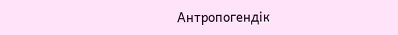Антропогендік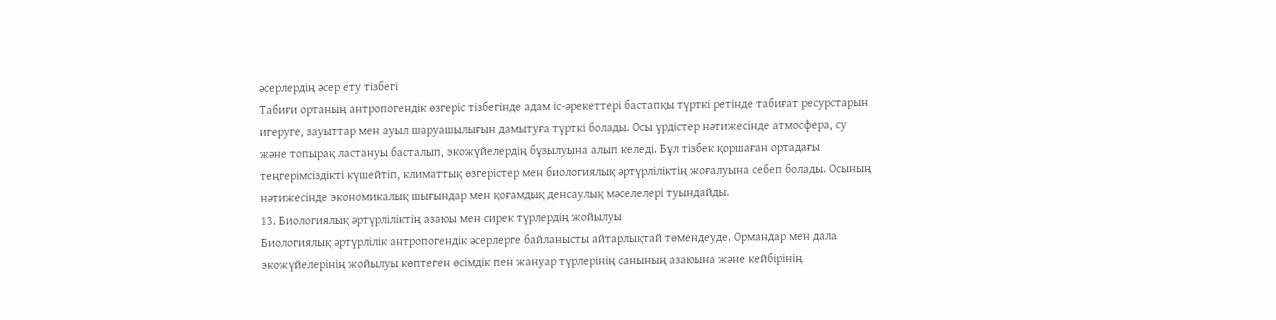әсерлердің әсер ету тізбегі
Табиғи ортаның антропогендік өзгеріс тізбегінде адам іс-әрекеттері бастапқы түрткі ретінде табиғат ресурстарын игеруге, зауыттар мен ауыл шаруашылығын дамытуға түрткі болады. Осы үрдістер нәтижесінде атмосфера, су және топырақ ластануы басталып, экожүйелердің бұзылуына алып келеді. Бұл тізбек қоршаған ортадағы теңгерімсіздікті күшейтіп, климаттық өзгерістер мен биологиялық әртүрліліктің жоғалуына себеп болады. Осының нәтижесінде экономикалық шығындар мен қоғамдық денсаулық мәселелері туындайды.
13. Биологиялық әртүрліліктің азаюы мен сирек түрлердің жойылуы
Биологиялық әртүрлілік антропогендік әсерлерге байланысты айтарлықтай төмендеуде. Ормандар мен дала экожүйелерінің жойылуы көптеген өсімдік пен жануар түрлерінің санының азаюына және кейбірінің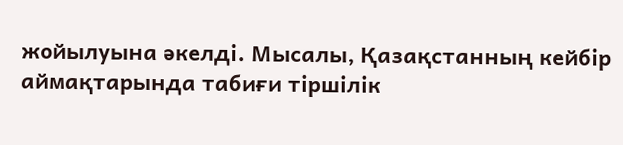жойылуына әкелді. Мысалы, Қазақстанның кейбір аймақтарында табиғи тіршілік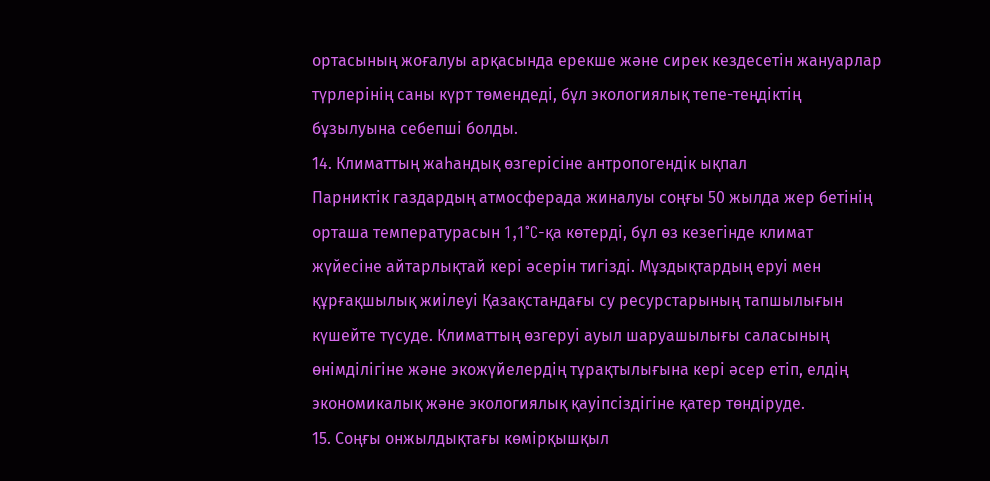ортасының жоғалуы арқасында ерекше және сирек кездесетін жануарлар түрлерінің саны күрт төмендеді, бұл экологиялық тепе-теңдіктің бұзылуына себепші болды.
14. Климаттың жаһандық өзгерісіне антропогендік ықпал
Парниктік газдардың атмосферада жиналуы соңғы 50 жылда жер бетінің орташа температурасын 1,1°C-қа көтерді, бұл өз кезегінде климат жүйесіне айтарлықтай кері әсерін тигізді. Мұздықтардың еруі мен құрғақшылық жиілеуі Қазақстандағы су ресурстарының тапшылығын күшейте түсуде. Климаттың өзгеруі ауыл шаруашылығы саласының өнімділігіне және экожүйелердің тұрақтылығына кері әсер етіп, елдің экономикалық және экологиялық қауіпсіздігіне қатер төндіруде.
15. Соңғы онжылдықтағы көмірқышқыл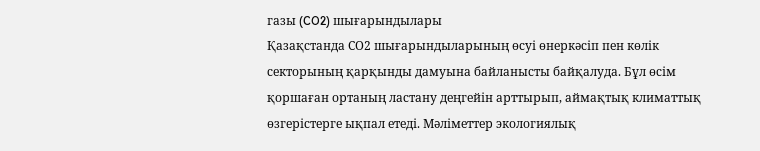газы (CO2) шығарындылары
Қазақстанда СО2 шығарындыларының өсуі өнеркәсіп пен көлік секторының қарқынды дамуына байланысты байқалуда. Бұл өсім қоршаған ортаның ластану деңгейін арттырып, аймақтық климаттық өзгерістерге ықпал етеді. Мәліметтер экологиялық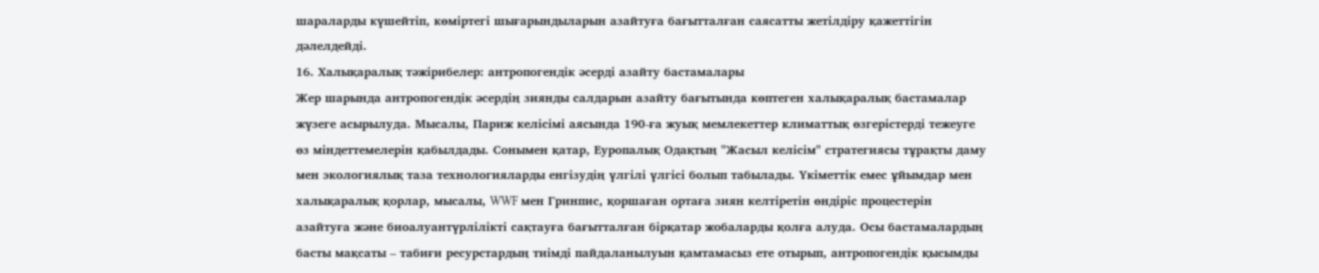шараларды күшейтіп, көміртегі шығарындыларын азайтуға бағытталған саясатты жетілдіру қажеттігін дәлелдейді.
16. Халықаралық тәжірибелер: антропогендік әсерді азайту бастамалары
Жер шарында антропогендік әсердің зиянды салдарын азайту бағытында көптеген халықаралық бастамалар жүзеге асырылуда. Мысалы, Париж келісімі аясында 190-ға жуық мемлекеттер климаттық өзгерістерді тежеуге өз міндеттемелерін қабылдады. Сонымен қатар, Еуропалық Одақтың "Жасыл келісім" стратегиясы тұрақты даму мен экологиялық таза технологияларды енгізудің үлгілі үлгісі болып табылады. Үкіметтік емес ұйымдар мен халықаралық қорлар, мысалы, WWF мен Гринпис, қоршаған ортаға зиян келтіретін өндіріс процестерін азайтуға және биоалуантүрлілікті сақтауға бағытталған бірқатар жобаларды қолға алуда. Осы бастамалардың басты мақсаты – табиғи ресурстардың тиімді пайдаланылуын қамтамасыз ете отырып, антропогендік қысымды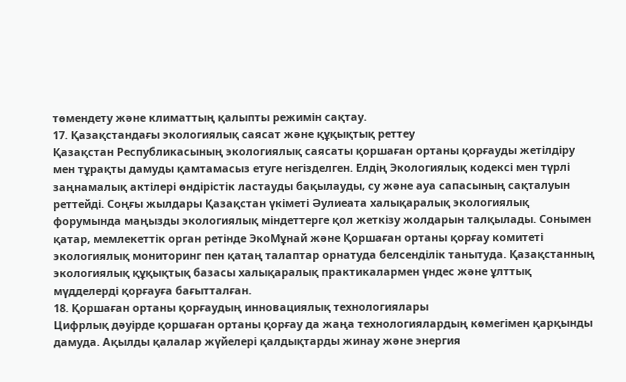төмендету және климаттың қалыпты режимін сақтау.
17. Қазақстандағы экологиялық саясат және құқықтық реттеу
Қазақстан Республикасының экологиялық саясаты қоршаған ортаны қорғауды жетілдіру мен тұрақты дамуды қамтамасыз етуге негізделген. Елдің Экологиялық кодексі мен түрлі заңнамалық актілері өндірістік ластауды бақылауды, су және ауа сапасының сақталуын реттейді. Соңғы жылдары Қазақстан үкіметі Әулиеата халықаралық экологиялық форумында маңызды экологиялық міндеттерге қол жеткізу жолдарын талқылады. Сонымен қатар, мемлекеттік орган ретінде ЭкоМұнай және Қоршаған ортаны қорғау комитеті экологиялық мониторинг пен қатаң талаптар орнатуда белсенділік танытуда. Қазақстанның экологиялық құқықтық базасы халықаралық практикалармен үндес және ұлттық мүдделерді қорғауға бағытталған.
18. Қоршаған ортаны қорғаудың инновациялық технологиялары
Цифрлық дәуірде қоршаған ортаны қорғау да жаңа технологиялардың көмегімен қарқынды дамуда. Ақылды қалалар жүйелері қалдықтарды жинау және энергия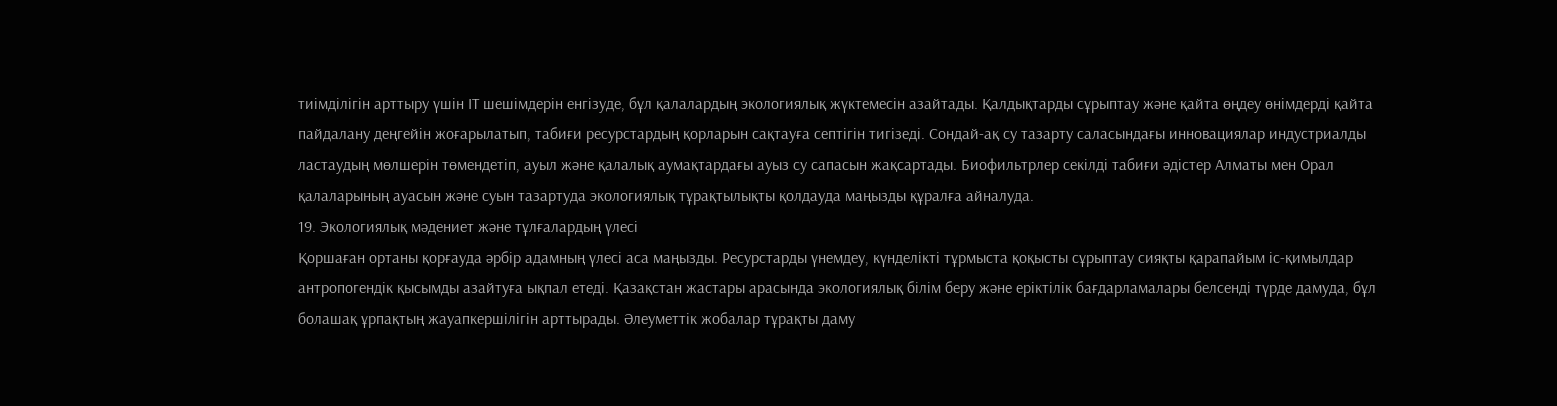тиімділігін арттыру үшін ІТ шешімдерін енгізуде, бұл қалалардың экологиялық жүктемесін азайтады. Қалдықтарды сұрыптау және қайта өңдеу өнімдерді қайта пайдалану деңгейін жоғарылатып, табиғи ресурстардың қорларын сақтауға септігін тигізеді. Сондай-ақ су тазарту саласындағы инновациялар индустриалды ластаудың мөлшерін төмендетіп, ауыл және қалалық аумақтардағы ауыз су сапасын жақсартады. Биофильтрлер секілді табиғи әдістер Алматы мен Орал қалаларының ауасын және суын тазартуда экологиялық тұрақтылықты қолдауда маңызды құралға айналуда.
19. Экологиялық мәдениет және тұлғалардың үлесі
Қоршаған ортаны қорғауда әрбір адамның үлесі аса маңызды. Ресурстарды үнемдеу, күнделікті тұрмыста қоқысты сұрыптау сияқты қарапайым іс-қимылдар антропогендік қысымды азайтуға ықпал етеді. Қазақстан жастары арасында экологиялық білім беру және еріктілік бағдарламалары белсенді түрде дамуда, бұл болашақ ұрпақтың жауапкершілігін арттырады. Әлеуметтік жобалар тұрақты даму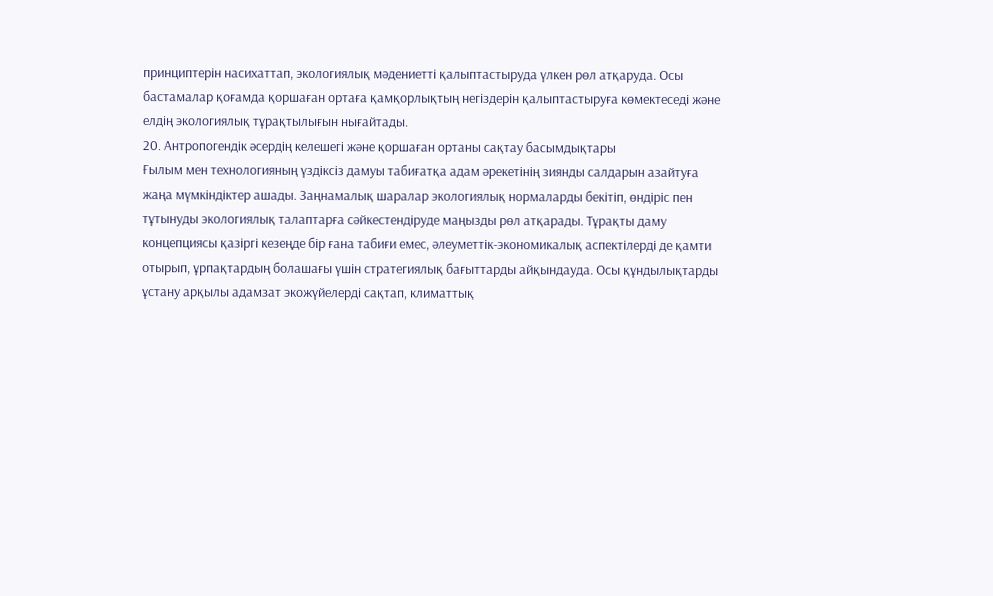принциптерін насихаттап, экологиялық мәдениетті қалыптастыруда үлкен рөл атқаруда. Осы бастамалар қоғамда қоршаған ортаға қамқорлықтың негіздерін қалыптастыруға көмектеседі және елдің экологиялық тұрақтылығын нығайтады.
20. Антропогендік әсердің келешегі және қоршаған ортаны сақтау басымдықтары
Ғылым мен технологияның үздіксіз дамуы табиғатқа адам әрекетінің зиянды салдарын азайтуға жаңа мүмкіндіктер ашады. Заңнамалық шаралар экологиялық нормаларды бекітіп, өндіріс пен тұтынуды экологиялық талаптарға сәйкестендіруде маңызды рөл атқарады. Тұрақты даму концепциясы қазіргі кезеңде бір ғана табиғи емес, әлеуметтік-экономикалық аспектілерді де қамти отырып, ұрпақтардың болашағы үшін стратегиялық бағыттарды айқындауда. Осы құндылықтарды ұстану арқылы адамзат экожүйелерді сақтап, климаттық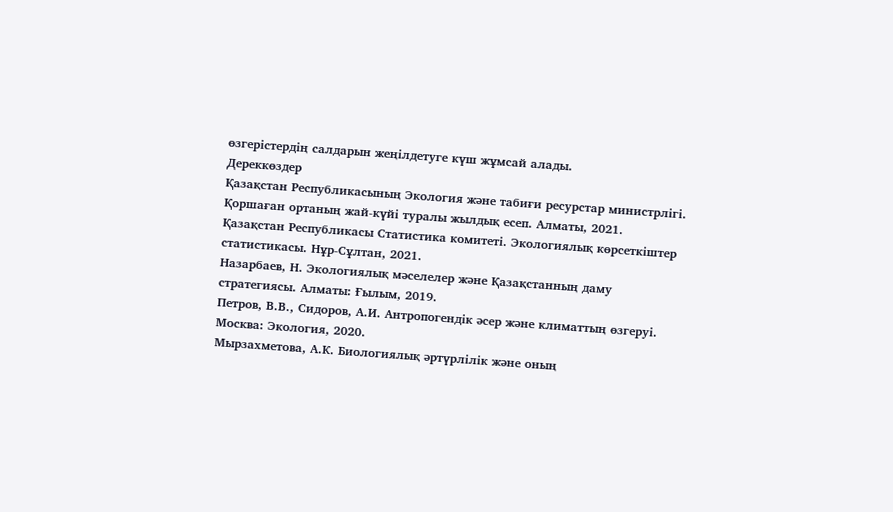өзгерістердің салдарын жеңілдетуге күш жұмсай алады.
Дереккөздер
Қазақстан Республикасының Экология және табиғи ресурстар министрлігі. Қоршаған ортаның жай-күйі туралы жылдық есеп. Алматы, 2021.
Қазақстан Республикасы Статистика комитеті. Экологиялық көрсеткіштер статистикасы. Нұр-Сұлтан, 2021.
Назарбаев, Н. Экологиялық мәселелер және Қазақстанның даму стратегиясы. Алматы: Ғылым, 2019.
Петров, В.В., Сидоров, А.И. Антропогендік әсер және климаттың өзгеруі. Москва: Экология, 2020.
Мырзахметова, А.К. Биологиялық әртүрлілік және оның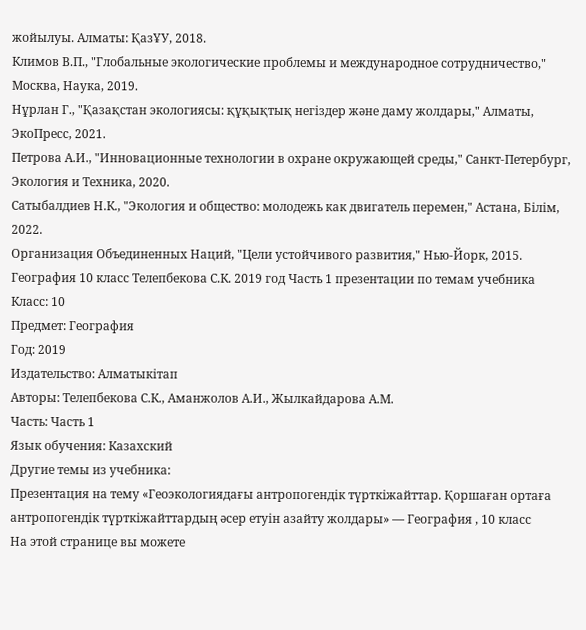жойылуы. Алматы: ҚазҰУ, 2018.
Климов В.П., "Глобальные экологические проблемы и международное сотрудничество," Москва, Наука, 2019.
Нұрлан Г., "Қазақстан экологиясы: құқықтық негіздер және даму жолдары," Алматы, ЭкоПресс, 2021.
Петрова А.И., "Инновационные технологии в охране окружающей среды," Санкт-Петербург, Экология и Техника, 2020.
Сатыбалдиев Н.К., "Экология и общество: молодежь как двигатель перемен," Астана, Білім, 2022.
Организация Объединенных Наций, "Цели устойчивого развития," Нью-Йорк, 2015.
География 10 класс Телепбекова С.К. 2019 год Часть 1 презентации по темам учебника
Класс: 10
Предмет: География
Год: 2019
Издательство: Алматыкітап
Авторы: Телепбекова С.К., Аманжолов А.И., Жылкайдарова А.М.
Часть: Часть 1
Язык обучения: Казахский
Другие темы из учебника:
Презентация на тему «Геоэкологиядағы антропогендік түрткіжайттар. Қоршаған ортаға антропогендік түрткіжайттардың әсер етуін азайту жолдары» — География , 10 класс
На этой странице вы можете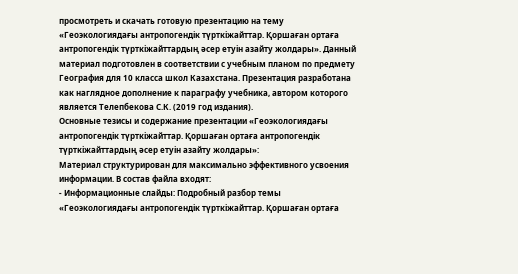просмотреть и скачать готовую презентацию на тему «Геоэкологиядағы антропогендік түрткіжайттар. Қоршаған ортаға антропогендік түрткіжайттардың әсер етуін азайту жолдары». Данный материал подготовлен в соответствии с учебным планом по предмету География для 10 класса школ Казахстана. Презентация разработана как наглядное дополнение к параграфу учебника, автором которого является Телепбекова С.К. (2019 год издания).
Основные тезисы и содержание презентации «Геоэкологиядағы антропогендік түрткіжайттар. Қоршаған ортаға антропогендік түрткіжайттардың әсер етуін азайту жолдары»:
Материал структурирован для максимально эффективного усвоения информации. В состав файла входят:
- Информационные слайды: Подробный разбор темы «Геоэкологиядағы антропогендік түрткіжайттар. Қоршаған ортаға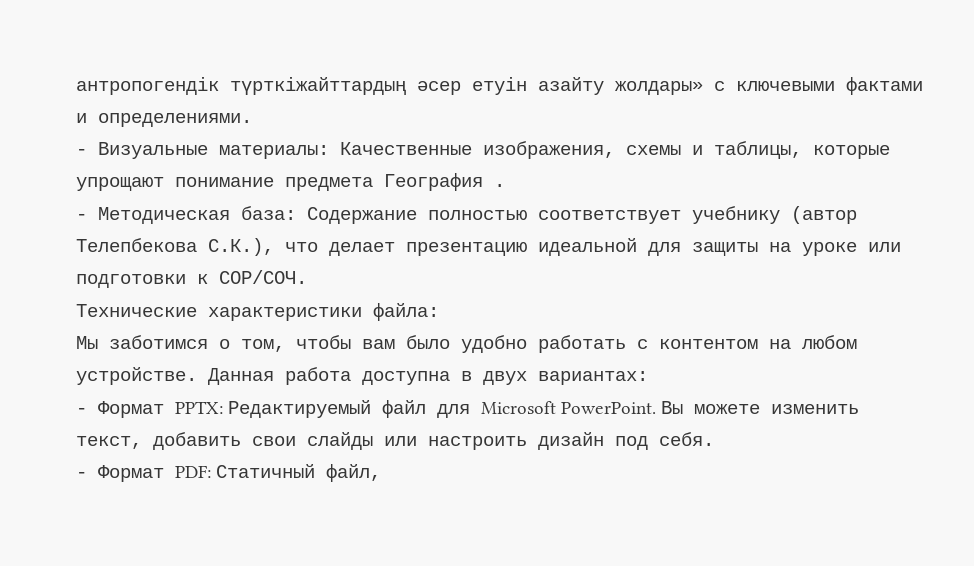антропогендік түрткіжайттардың әсер етуін азайту жолдары» с ключевыми фактами и определениями.
- Визуальные материалы: Качественные изображения, схемы и таблицы, которые упрощают понимание предмета География .
- Методическая база: Содержание полностью соответствует учебнику (автор Телепбекова С.К.), что делает презентацию идеальной для защиты на уроке или подготовки к СОР/СОЧ.
Технические характеристики файла:
Мы заботимся о том, чтобы вам было удобно работать с контентом на любом устройстве. Данная работа доступна в двух вариантах:
- Формат PPTX: Редактируемый файл для Microsoft PowerPoint. Вы можете изменить текст, добавить свои слайды или настроить дизайн под себя.
- Формат PDF: Статичный файл,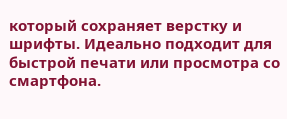который сохраняет верстку и шрифты. Идеально подходит для быстрой печати или просмотра со смартфона.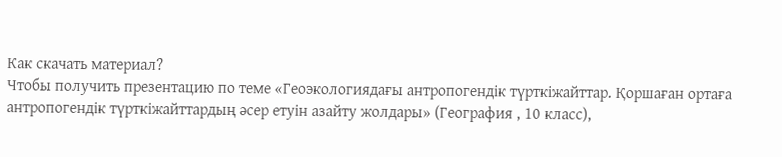Как скачать материал?
Чтобы получить презентацию по теме «Геоэкологиядағы антропогендік түрткіжайттар. Қоршаған ортаға антропогендік түрткіжайттардың әсер етуін азайту жолдары» (География , 10 класс),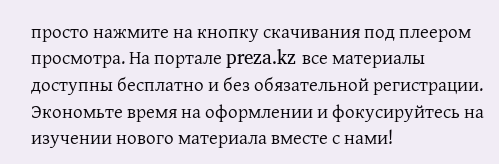просто нажмите на кнопку скачивания под плеером просмотра. На портале preza.kz все материалы доступны бесплатно и без обязательной регистрации. Экономьте время на оформлении и фокусируйтесь на изучении нового материала вместе с нами!